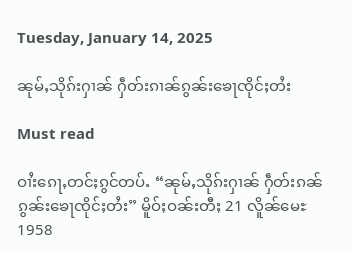Tuesday, January 14, 2025

ၼုမ်ႇသိုၵ်းႁၢၼ် ႁဵတ်းၵၢၼ်ၵွၼ်းၶေႃၸိုင်ႈတႆး

Must read

ဝၢႆးၵေႃႇတင်ႈၵွင်တပ်ႉ “ၼုမ်ႇသိုၵ်းႁၢၼ် ႁဵတ်းၵၼ်ၵွၼ်းၶေႃၸိုင်ႈတႆး” မိူဝ်ႈဝၼ်းတီႈ 21 လိူၼ်မေႊ 1958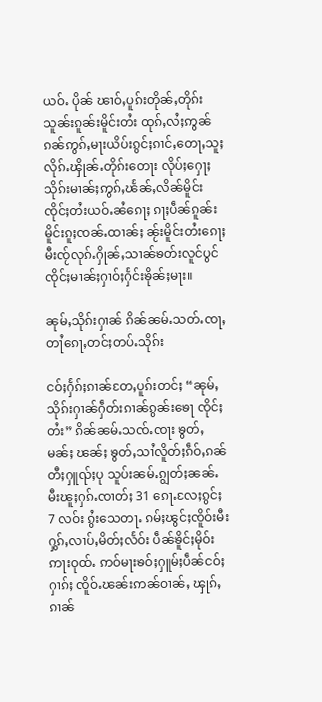ယဝ်ႉ ပိုၼ် ၽၢဝ်ႇပူၵ်းတိုၼ်ႇတိုၵ်းသူၼ်းၵူၼ်းမိူင်းတႆး ထုၵ်ႇလႆႈဢွၼ်ၵၼ်ဢွၵ်ႇမႃးယိပ်းၵွင်ႈၵၢင်ႇတေႃႇသူႈလိုၵ်ႉၾိုၼ်ႉတိုၵ်းတေႃး လိုပ်ႈႁေႃႈသိုၵ်းမၢၼ်ႈဢွၵ်ႇၽႅၼ်ႇလိၼ်မိူင်းၸိုင်ႈတႆးယဝ်ႉၼႆၵေႃႈ ၵႃႈပဵၼ်ၵူၼ်းမိူင်းၵူႈၸၼ်ႉထၢၼ်ႈ ၼႂ်းမိူင်းတႆးၵေႃႈမီးၸႂ်လုၵ်ႉႁိုၼ်ႇသၢၼ်ၶတ်းလူင်ပွင်ၸိုင်ႈမၢၼ်ႈႁၢဝ်ႈႁႅင်းၶိုၼ်ႈမႃး။

ၼုမ်ႇသိုၵ်းႁၢၼ် ၵိၼ်ၼမ်ႉသတ်ႉၸႃႇ တႃႆၵေႃႇတင်ႈတပ်ႉသိုၵ်း

ငဝ်ႈႁႅၵ်ႈၵၢၼ်တႄႇပူၵ်းတင်ႈ “ၼုမ်ႇသိုၵ်းႁၢၼ်ႁဵတ်းၵၢၼ်ၵွၼ်းၶေႃ ၸိုင်ႈတႆး” ၵိၼ်ၼမ်ႉသၸ်ႉၸႃး ၶွတ်ႇမၼ်ႈ ၽၼ်ႈ ၶွတ်ႇသၢႆလိူတ်ႈၵဵဝ်ႇၵၼ် တီႈႁူၺ်ႈပု သူပ်းၼမ်ႉၵျွတ်ႈၼၼ်ႉ မီးၽူႈႁၵ်ႉၸၢတ်ႈ 31 ၵေႃႉလႄႈၵွင်ႈ 7 လဝ်း ၵွႆးသေတႃႉ ၵမ်ႈၽွင်ႈၸိူဝ်းမီးႁွၵ်ႇလၢပ်ႇမိတ်ႈလႅဝ်း ပဵၼ်ၶိူင်ႈမိုဝ်းဢႃးဝုထ်ႉ ဢဝ်မႃးၶဝ်ႈႁူမ်ႈပဵၼ်ငဝ်ႈႁၢၵ်ႈ ၸိူဝ်ႉၽၼ်းဢၼ်ဝၢၼ်ႇ ၾုၵ်ႇ ၵၢၼ်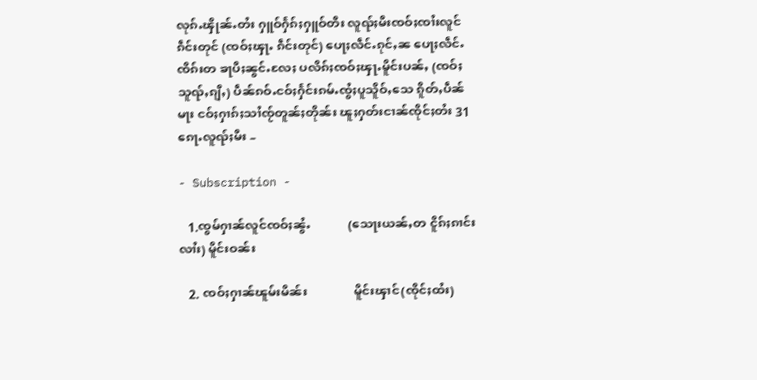လုၵ်ႉၾိုၼ်ႉတႆး ႁူဝ်ႁႅၵ်ႈႁူဝ်တီး လူၺ်ႈမီးၸဝ်ႈၸၢႆးလူင်ၵဵင်းတုင် (ၸဝ်ႈၾႃႉ ၵဵင်းတုင်) ပေႃႈလဵင်ႉၵုင်ႇၼ ပေႃႈလဵင်ႉၸိၵ်းတ ၶႃပီႈၼွင်ႉလႄႈ ပလိၵ်ႈၸဝ်ႈၾႃႉမိူင်းပၼ်ႇ (ၸဝ်ႈသူၺ်ႇၵျီႇ) ပဵၼ်ၵဝ်ႉငဝ်ႈႁႅင်းၵမ်ႉၸွႆႈပူသိူဝ်ႇသေ ၵိူတ်ႇပဵၼ်မႃး ငဝ်ႈႁၢၵ်ႈသၢႆၸႂ်တူၼ်ႈတိုၼ်း ၽူႈႁတ်းငၢၼ်ၸိုင်ႈတႆး 31 ၵေႃႉလူၺ်ႈမီး –

- Subscription -

   1.ၸွမ်ႁၢၼ်လူင်ၸဝ်ႈၼွႆႉ            (သေႃးယၼ်ႇတ ငိူၵ်ႈၵၢင်းလၢႆး) မိူင်းဝၼ်း

   2. ၸဝ်ႈႁၢၼ်ၽူမ်းမိၼ်း               မိူင်းၾၢင်(ၸိုင်ႈထႆး)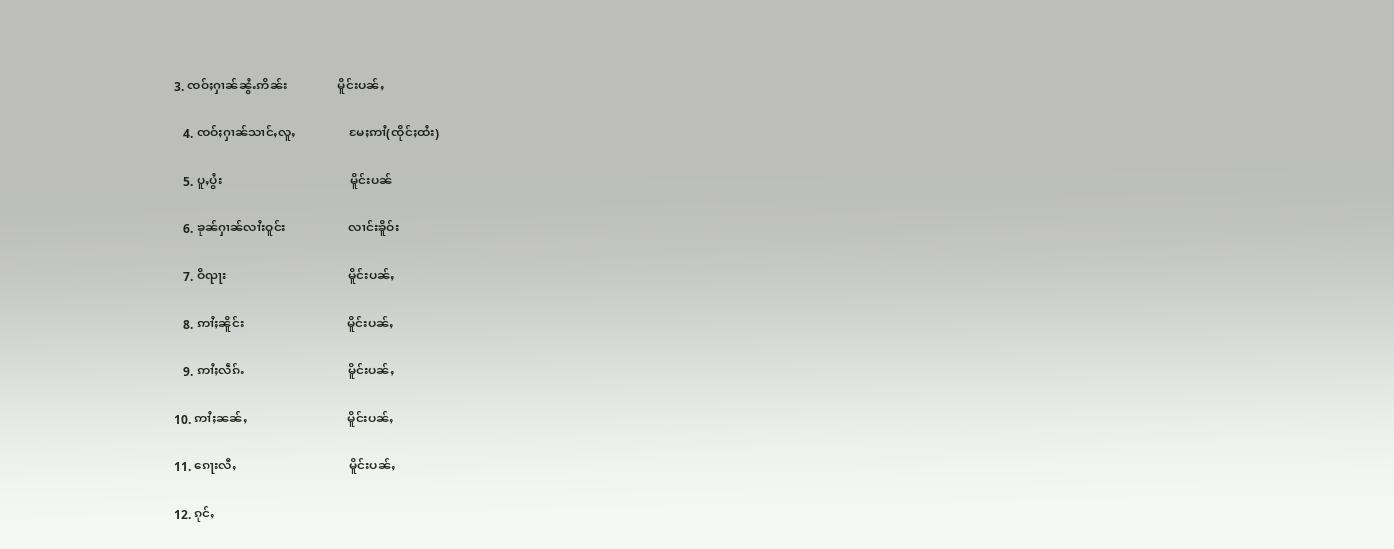3. ၸဝ်ႈႁၢၼ်ၼွႆႉဢိၼ်း                မိူင်းပၼ်ႇ

   4. ၸဝ်ႈႁၢၼ်သၢင်ႇလူႇ                 မႄႈဢၢႆ(ၸိုင်ႈထႆး)

   5. ပူႇပွႆး                                         မိူင်းပၼ်

   6. ၶုၼ်ႁၢၼ်လၢႆးဝူင်း                    လၢင်းၶိူဝ်း

   7. ဝိၺႃး                                       မိူင်းပၼ်ႇ

   8. ဢၢႆႈၼိူင်း                                 မိူင်းပၼ်ႇ

   9. ဢၢႆႈလဵၵ်ႉ                                 မိူင်းပၼ်ႇ

10. ဢၢႆႈၼၼ်ႇ                                မိူင်းပၼ်ႇ

11. ၵေႃးလီႇ                                    မိူင်းပၼ်ႇ

12. ၵုင်ႇ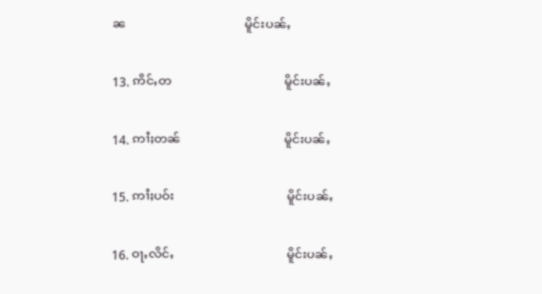ၼ                                      မိူင်းပၼ်ႇ

13. ဢိင်ႇတ                                    မိူင်းပၼ်ႇ

14. ဢၢႆႈတၼ်                                 မိူင်းပၼ်ႇ

15. ဢၢႆႈပဝ်း                                    မိူင်းပၼ်ႇ

16. ဝႃႇလိင်ႇ                                    မိူင်းပၼ်ႇ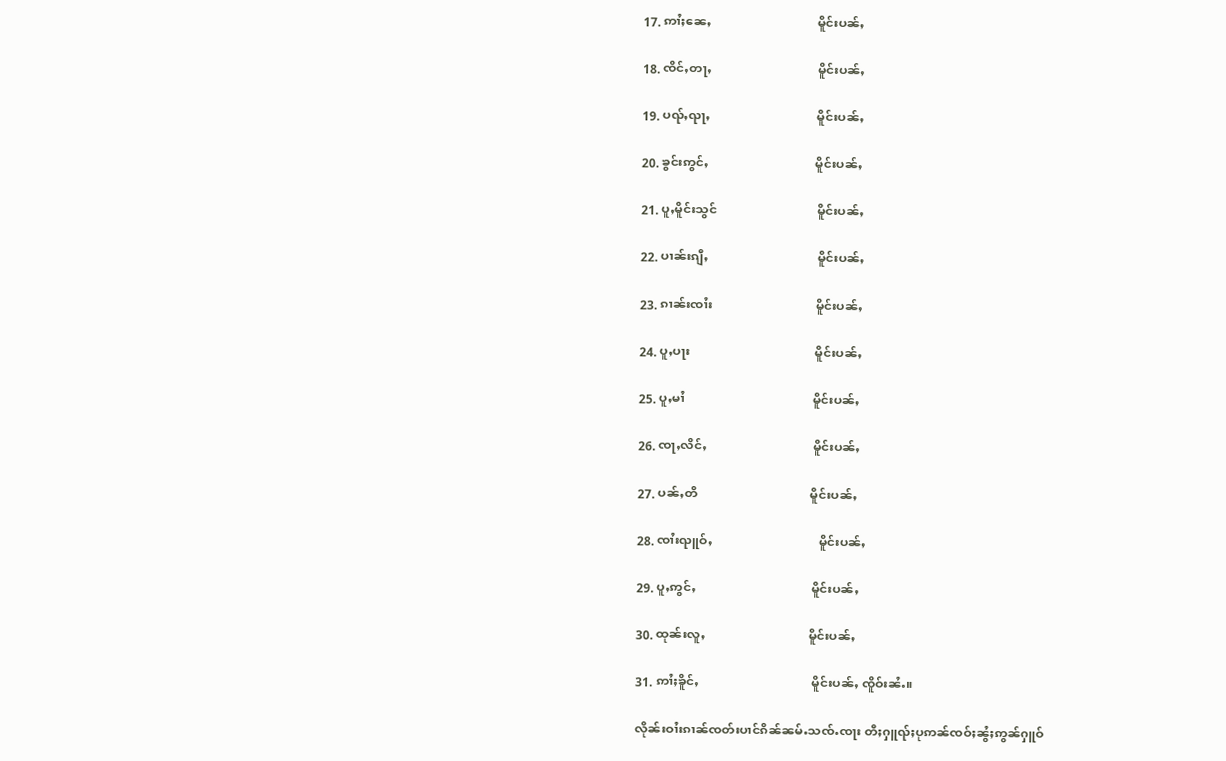17. ဢၢႆႈၼေႇ                                  မိူင်းပၼ်ႇ

18. ၸိင်ႇတႃႇ                                  မိူင်းပၼ်ႇ

19. ပၺ်ႇၺႃႇ                                  မိူင်းပၼ်ႇ

20. ၶွင်းဢွင်ႇ                                  မိူင်းပၼ်ႇ

21. ပူႇမိူင်းသွင်                                မိူင်းပၼ်ႇ

22. ပၢၼ်းၵျီႇ                                   မိူင်းပၼ်ႇ

23. ၵၢၼ်းၸၢႆး                                 မိူင်းပၼ်ႇ

24. ပူႇပႃး                                        မိူင်းပၼ်ႇ

25. ပူႇမၢႆ                                         မိူင်းပၼ်ႇ

26. ၸႃႇလိင်ႇ                                  မိူင်းပၼ်ႇ

27. ပၼ်ႇတိ                                    မိူင်းပၼ်ႇ

28. ၸၢႆးၺူဝ်ႇ                                  မိူင်းပၼ်ႇ

29. ပူႇဢွင်ႇ                                     မိူင်းပၼ်ႇ

30. ထုၼ်းလူႇ                                 မိူင်းပၼ်ႇ

31. ဢၢႆႈၶိူင်ႇ                                    မိူင်းပၼ်ႇ ၸိူဝ်းၼႆႉ။

လိုၼ်းဝၢႆးၵၢၼ်ၸတ်းပၢင်ၵိၼ်ၼမ်ႉသၸ်ႉၸႃး တီႈႁူၺ်ႈပုဢၼ်ၸဝ်ႈၼွႆႈဢွၼ်ႁူဝ်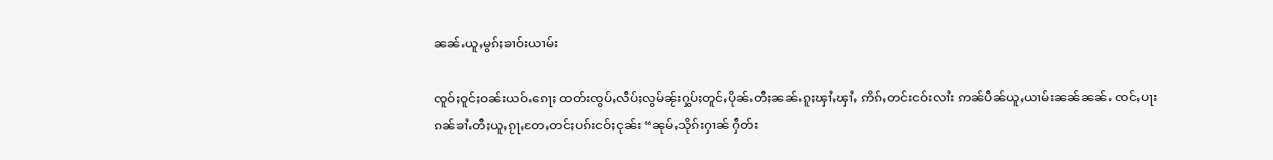ၼၼ်ႉယူႇမွၵ်ႈၶၢဝ်းယၢမ်း

ၸူဝ်ႈဝူင်ႈဝၼ်းယဝ်ႉၵေႃႈ ထတ်းၸွပ်ႇလဵပ်ႈလွမ်ၼႂ်းႁွပ်ႈတူင်ႇပိုၼ်ႉတီႈၼၼ်ႉၵူႈၾၢႆႇၾၢႆႇ ဢိၵ်ႇတင်းငဝ်းလၢႆး ဢၼ်ပဵၼ်ယူႇယၢမ်းၼၼ်ၼၼ်ႉ ၸင်ႇပႃးၵၼ်ၶၢႆႉတီႈယူႇၵႂႃႇတႄႇတင်ႈပၵ်းငဝ်ႈငုၼ်း “ၼုမ်ႇသိုၵ်းႁၢၼ် ႁဵတ်း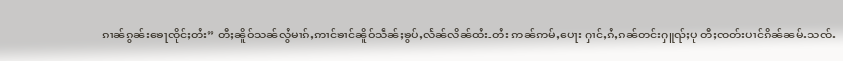ၵၢၼ်ၵွၼ်းၶေႃၸိုင်ႈတႆး” တီႈၼိူဝ်သၼ်လွႆမၢၵ်ႇဢၢင်ၶၢင်ၼိူဝ်သဵၼ်ႈၶွပ်ႇလႅၼ်လိၼ်ထႆး-တႆး ဢၼ်ဢမ်ႇပေႃး ႁၢင်ႇၵႆႇၵၼ်တင်းႁူၺ်ႈပု တီႈၸတ်းပၢင်ၵိၼ်ၼမ်ႉသၸ်ႉ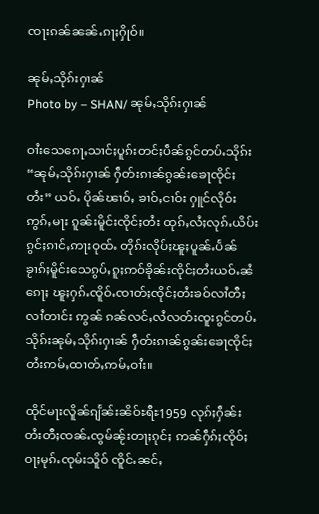ၸႃးၵၼ်ၼၼ်ႉၵႃႈႁိုဝ်။

ၼုမ်ႇသိုၵ်းႁၢၼ်
Photo by – SHAN/ ၼုမ်ႇသိုၵ်းႁၢၼ်

ဝၢႆးသေၵေႃႇသၢင်ႈပူၵ်းတင်ႈပဵၼ်ၵွင်တပ်ႉသိုၵ်း “ၼုမ်ႇသိုၵ်းႁၢၼ် ႁဵတ်းၵၢၼ်ၵွၼ်းၶေႃၸိုင်ႈတႆး” ယဝ်ႉ ပိုၼ်ၽၢဝ်ႇ ၶၢဝ်ႇငၢဝ်း ႁူင်လိုဝ်းဢွၵ်ႇမႃး ၵူၼ်းမိူင်းၸိုင်ႈတႆး ထုၵ်ႇလႆႈလုၵ်ႉယိပ်းၵွင်ႈၵၢင်ႇဢႃးဝုထ်ႉ တိုၵ်းလိုပ်ႈၽူႈပူၼ်ႉပႅၼ် ၶႂၢၵ်ႈမိူင်းသေၵွပ်ႇၵူႈဢဝ်ၶိုၼ်းၸိုင်ႈတႆးယဝ်ႉၼႆၵေႃႈ ၽူႈႁၵ်ႉၸိူဝ်ႉၸၢတ်ႈၸိုင်ႈတႆးၶဝ်လၢႆတီႈလၢႆတၢင်း ဢွၼ် ၵၼ်လင်ႇလႆလတ်းၸူးၵွင်တပ်ႉ သိုၵ်းၼုမ်ႇသိုၵ်းႁၢၼ် ႁဵတ်းၵၢၼ်ၵွၼ်းၶေႃၸိုင်ႈတႆးဢမ်ႇထၢတ်ႇဢမ်ႇဝၢႆး။

ထိုင်မႃးလိူၼ်ၵျႅၼ်းၼိဝ်ႊရီႊ1959 လုၵ်ႈႁဵၼ်းတႆးတီႈၸၼ်ႉၸွမ်ၼႂ်းတႃႈၵုင်ႈ ဢၼ်ႁဵၵ်ႈၸိုဝ်ႈဝႃႈမုၵ်ႉၸုမ်းသိူဝ် ၸိူင်ႉၼင်ႇ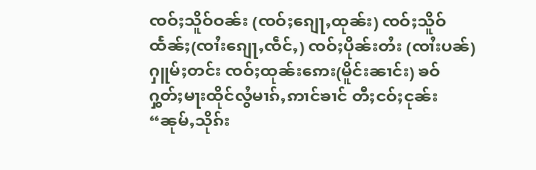ၸဝ်ႈသိူဝ်ဝၼ်း (ၸဝ်ႈၵျေႃႇထုၼ်း) ၸဝ်ႈသိူဝ်ထႅၼ်ႈ(ၸၢႆးၵျေႃႇၸဵင်ႇ) ၸဝ်ႈပိုၼ်းတႆး (ၸၢႆးပၼ်) ႁူမ်ႈတင်း ၸဝ်ႈထုၼ်းဢေး(မိူင်းၼၢင်း) ၶဝ် ႁွတ်ႈမႃးထိုင်လွႆမၢၵ်ႇဢၢင်ၶၢင် တီႈငဝ်ႈငုၼ်း “ၼုမ်ႇသိုၵ်း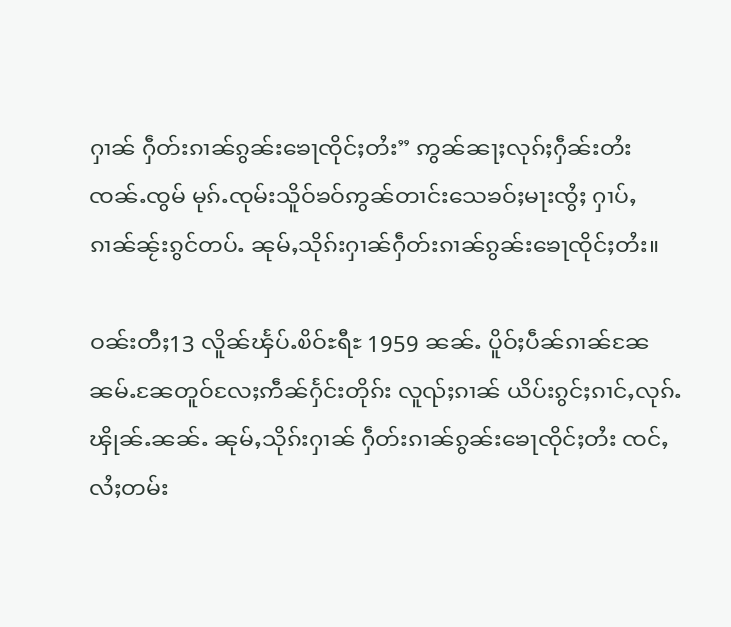ႁၢၼ် ႁဵတ်းၵၢၼ်ၵွၼ်းၶေႃၸိုင်ႈတႆး” ဢွၼ်ၼႃႈလုၵ်ႈႁဵၼ်းတႆးၸၼ်ႉၸွမ် မုၵ်ႉၸုမ်းသိူဝ်ၶဝ်ဢွၼ်တၢင်းသေၶဝ်ႈမႃးၸွႆႈ ႁၢပ်ႇၵၢၼ်ၼႂ်းၵွင်တပ်ႉ ၼုမ်ႇသိုၵ်းႁၢၼ်ႁဵတ်းၵၢၼ်ၵွၼ်းၶေႃၸိုင်ႈတႆး။

ဝၼ်းတီႈ13 လိူၼ်ၾႅပ်ႉၿိဝ်ႊရီႊ 1959 ၼၼ်ႉ ပိူဝ်ႈပဵၼ်ၵၢၼ်ၼႄၼမ်ႉၼႄတူဝ်လႄႈဢဵၼ်ႁႅင်းတိုၵ်း လူၺ်ႈၵၢၼ် ယိပ်းၵွင်ႈၵၢင်ႇလုၵ်ႉၾိုၼ်ႉၼၼ်ႉ ၼုမ်ႇသိုၵ်းႁၢၼ် ႁဵတ်းၵၢၼ်ၵွၼ်းၶေႃၸိုင်ႈတႆး ၸင်ႇလႆႈတမ်း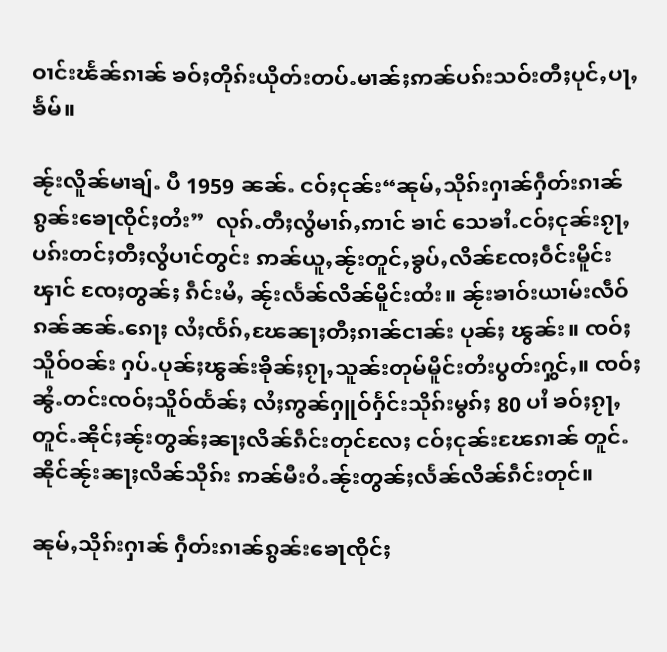ဝၢင်းၽႅၼ်ၵၢၼ် ၶဝ်ႈတိုၵ်းယိုတ်းတပ်ႉမၢၼ်ႈဢၼ်ပၵ်းသဝ်းတီႈပုင်ႇပႃႇၶႅမ်။

ၼႂ်းလိူၼ်မၢၶျ်ႉ ပီ 1959 ၼၼ်ႉ ငဝ်ႈငုၼ်း“ၼုမ်ႇသိုၵ်းႁၢၼ်ႁဵတ်းၵၢၼ်ၵွၼ်းၶေႃၸိုင်ႈတႆး”  လုၵ်ႉတီႈလွႆမၢၵ်ႇဢၢင် ၶၢင် သေၶၢႆႉငဝ်ႈငုၼ်းၵႂႃႇပၵ်းတင်ႈတီႈလွႆပၢင်တွင်း ဢၼ်ယူႇၼႂ်းတူင်ႇၶွပ်ႇလိၼ်ၸႄႈဝဵင်းမိူင်းၾၢင် ၸႄႈတွၼ်ႈ ၵဵင်းမႆႇ ၼႂ်းလႅၼ်လိၼ်မိူင်းထႆး။ ၼႂ်းၶၢဝ်းယၢမ်းလဵဝ်ၵၼ်ၼၼ်ႉၵေႃႈ လႆႈၸႅၵ်ႇၽႄၼႃႈတီႈၵၢၼ်ငၢၼ်း ပုၼ်ႈ ၽွၼ်း။ ၸဝ်ႈသိူဝ်ဝၼ်း ႁပ်ႉပုၼ်ႈၽွၼ်းၶိုၼ်ႈၵႂႃႇသူၼ်းတုမ်မိူင်းတႆးပွတ်းႁွင်ႇ။ ၸဝ်ႈၼွႆႉတင်းၸဝ်ႈသိူဝ်ထႅၼ်ႈ လႆႈဢွၼ်ႁူဝ်ႁႅင်းသိုၵ်းမွၵ်ႈ 80 ပၢႆ ၶဝ်ႈၵႂႃႇတူင်ႉၼိုင်ႈၼႂ်းတွၼ်ႈၼႃႈလိၼ်ၵဵင်းတုင်လႄႈ ငဝ်ႈငုၼ်းၽႄၵၢၼ် တူင်ႉၼိုင်ၼႂ်းၼႃႈလိၼ်သိုၵ်း ဢၼ်မီးဝႆႉၼႂ်းတွၼ်ႈလႅၼ်လိၼ်ၵဵင်းတုင်။

ၼုမ်ႇသိုၵ်းႁၢၼ် ႁဵတ်းၵၢၼ်ၵွၼ်းၶေႃၸိုင်ႈ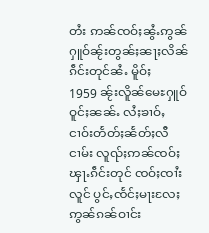တႆး ဢၼ်ၸဝ်ႈၼွႆႉဢွၼ်ႁူဝ်ၼႂ်းတွၼ်ႈၼႃႈလိၼ်ၵဵင်းတုင်ၼႆႉ မိူဝ်ႈ 1959 ၼႂ်းလိူၼ်မေႊႁူဝ်ဝူင်ႈၼၼ်ႉ လႆႈၶၢဝ်ႇငၢဝ်းတႅတ်ႈၼႅတ်ႈလီငၢမ်း လူၺ်ႈဢၼ်ၸဝ်ႈၾႃႉၵဵင်းတုင် ၸဝ်ႈၸၢႆး လူင် ပွင်ႇၸႅင်ႈမႃးလႄႈ ဢွၼ်ၵၼ်ဝၢင်း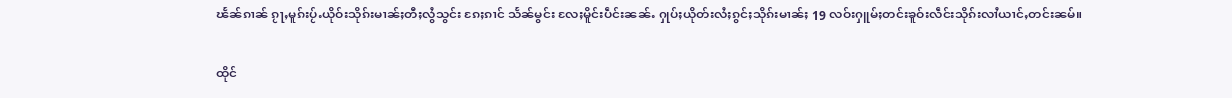ၽႅၼ်ၵၢၼ် ၵႂႃႇမူၵ်းပႂ်ႉယိုဝ်းသိုၵ်းမၢၼ်ႈတီႈလွႆသွင်း ၵႄႈၵၢင် သႅၼ်မွင်း လႄႈမိူင်းပဵင်းၼၼ်ႉ ႁုပ်ႈယိုတ်းလႆႈၵွင်ႈသိုၵ်းမၢၼ်ႈ 19 လဝ်းႁူမ်ႈတင်းၶူဝ်းလဵင်းသိုၵ်းလၢႆယၢင်ႇတင်းၼမ်။

ထိုင်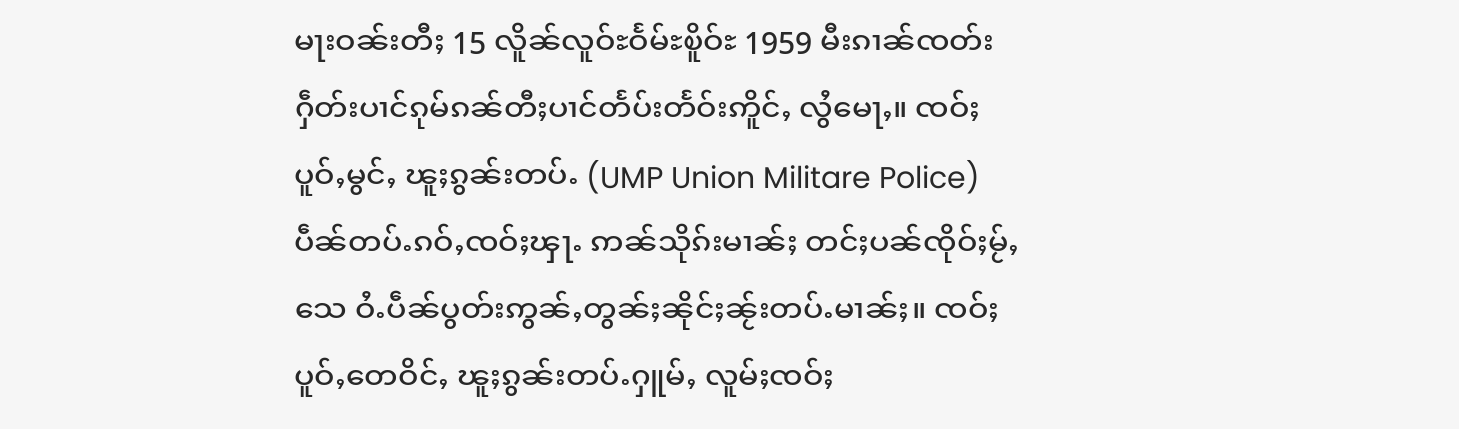မႃးဝၼ်းတီႈ 15 လိူၼ်လူဝ်ႊဝႅမ်ႊၿိူဝ်ႊ 1959 မီးၵၢၼ်ၸတ်းႁဵတ်းပၢင်ၵုမ်ၵၼ်တီႈပၢင်တႅပ်းတႅဝ်းဢိူင်ႇ လွႆမေႃႇ။ ၸဝ်ႈပူဝ်ႇမွင်ႇ ၽူႈၵွၼ်းတပ်ႉ (UMP Union Militare Police) ပဵၼ်တပ်ႉၵဝ်ႇၸဝ်ႈၾႃႉ ဢၼ်သိုၵ်းမၢၼ်ႈ တင်ႈပၼ်ၸိုဝ်ႈမႂ်ႇသေ ဝႆႉပဵၼ်ပွတ်းဢွၼ်ႇတွၼ်ႈၼိုင်ႈၼႂ်းတပ်ႉမၢၼ်ႈ။ ၸဝ်ႈပူဝ်ႇတေဝိင်ႇ ၽူႈၵွၼ်းတပ်ႉႁူမ်ႇ လူမ်ႈၸဝ်ႈ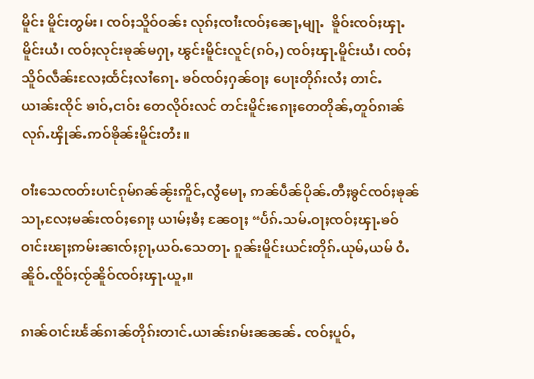မိူင်း မိူင်းတွမ်း၊ ၸဝ်ႈသိူဝ်ဝၼ်း လုၵ်ႈၸၢႆးၸဝ်ႈၼေႃႇမျႃႉ  ၶိူဝ်းၸဝ်ႈၾႃႉမိူင်းယႆ၊ ၸဝ်ႈလုင်းၶုၼ်မႁႃႇ ၽွင်းမိူင်းလူင်(ၵဝ်ႇ) ၸဝ်ႈၾႃႉမိူင်းယႆ၊ ၸဝ်ႈသိူဝ်လဵၼ်းလႄႈထႅင်ႈလၢႆၵေႃႉ ၶဝ်ၸဝ်ႈႁၼ်ဝႃႈ ပေႃးတိုၵ်းလႆႈ တၢင်ႉယၢၼ်းၸိုင် ၶၢဝ်ႇငၢဝ်း တေလိုဝ်းလင် တင်းမိူင်းၵေႃႈတေတိုၼ်ႇတူဝ်ၵၢၼ်လုၵ်ႉၾိုၼ်ႉဢဝ်ၶိုၼ်းမိူင်းတႆး။

ဝၢႆးသေၸတ်းပၢင်ၵုမ်ၵၼ်ၼႂ်းဢိူင်ႇလွႆမေႃႇ ဢၼ်ပဵၼ်ပိုၼ်ႉတီႈၶွင်ၸဝ်ႈၶုၼ်သႃႇလႄႈမၼ်းၸဝ်ႈၵေႃႈ ယၢမ်ႈၶႆႈ ၼႄဝႃႈ “ပႅၵ်ႉသမ်ႉဝႃႈၸဝ်ႈၾႃႉၶဝ်ဝၢင်းၽႃႈဢမ်းၼၢၸ်ႈၵႂႃႇယဝ်ႉသေတႃႉ ၵူၼ်းမိူင်းယင်းတိုၵ်ႉယုမ်ႇယမ် ဝႆႉၼိူဝ်ႉၸိူဝ်ႈၸႂ်ၼိူဝ်ၸဝ်ႈၾႃႉယူႇ။

ၵၢၼ်ဝၢင်းၽႅၼ်ၵၢၼ်တိုၵ်းတၢင်ႉယၢၼ်းၵမ်းၼၼၼ်ႉ ၸဝ်ႈပူဝ်ႇ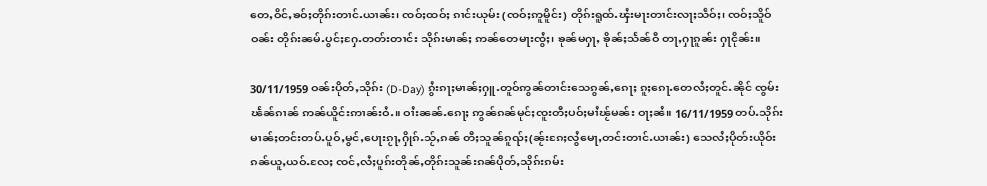တေႇဝိင်ႇၶဝ်ႈတိုၵ်းတၢင်ႉယၢၼ်း၊ ၸဝ်ႈထဝ်ႈ ၵၢင်းယုမ်း (ၸဝ်ႈဢူမိူင်း) တိုၵ်းရူထ်ႉၾႆးမႃးတၢင်းလႃႈသဵဝ်ႈ၊ ၸဝ်ႈသိူဝ်ဝၼ်း တိုၵ်းၼမ်ႉပွင်ႈႁႄႉတတ်းတၢင်း သိုၵ်းမၢၼ်ႈ ဢၼ်တေမႃးၸွႆႈ၊ ၶုၼ်မႁႃႇ ၶိုၼ်ႈသႅၼ်ဝီ တႃႇႁႃၵူၼ်း ႁႃငိုၼ်း။

30/11/1959 ဝၼ်းပိုတ်ႇသိုၵ်း (D-Day) ၵွႆးၵႃႈမၢၼ်ႈႁူႉတူဝ်ဢွၼ်တၢင်းသေၵွၼ်ႇၵေႃႈ ၵူႈၵေႃႉတေလႆႈတူင်ႉၼိုင် ၸွမ်းၽႅၼ်ၵၢၼ် ဢၼ်ယိူင်းဢၢၼ်းဝႆႉ။ ဝၢႆးၼၼ်ႉၵေႃႈ ဢွၼ်ၵၼ်မုင်ႈၸူးတီႈပဝ်ႈမၢႆၽႂ်မၼ်း ဝႃႈၼႆ။ 16/11/1959 တပ်ႉသိုၵ်းမၢၼ်ႈတင်းတပ်ႉပူဝ်ႇမွင်ႇပေႃးၵႂႃႇႁိုၵ်ႉသႂ်ႇၵၼ် တီႈသူၼ်ၵူၺ်ႈ(ၼႂ်းၵႄႈလွႆမေႃႇတင်းတၢင်ႉယၢၼ်း) သေလႆႈပိုတ်းယိုဝ်းၵၼ်ယူႇယဝ်ႉလႄႈ ၸင်ႇလႆႈပူၵ်းတိုၼ်ႇတိုၵ်းသူၼ်းၵၼ်ပိုတ်ႇသိုၵ်းၵမ်း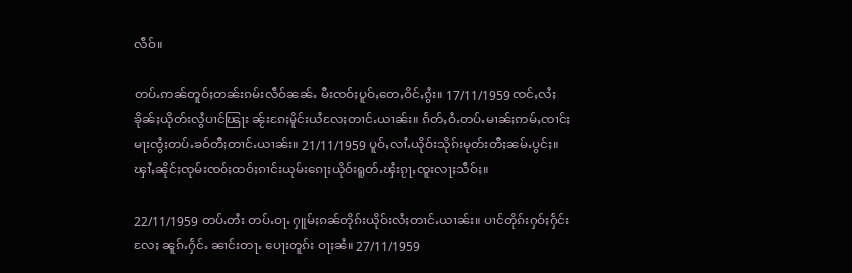လဵဝ်။

တပ်ႉဢၼ်တူဝ်ႈတၼ်းၵမ်းလဵဝ်ၼၼ်ႉ မီးၸဝ်ႈပူဝ်ႇတေႇဝိင်ႇၵွႆး။ 17/11/1959 ၸင်ႇလႆႈၶိုၼ်ႈယိုတ်းလွႆပၢင်ၽြႃး ၼႂ်းၵႄႈမိူင်းယႆလႄႈတၢင်ႉယၢၼ်း။ ၵႅတ်ႇဝႆႉတပ်ႉမၢၼ်ႈဢမ်ႇၸၢင်ႈမႃးၸွႆႈတပ်ႉၶဝ်တီႈတၢင်ႉယၢၼ်း။ 21/11/1959 ပူဝ်ႇလၢႆႉယိုဝ်းသိုၵ်းမုတ်းတီႈၼမ်ႉပွင်ႈ။ ၾၢႆႇၼိုင်ႈၸုမ်းၸဝ်ႈထဝ်ႈၵၢင်းယုမ်းၵေႃႈယိုဝ်းရူတ်ႉၾႆးၵႂႃႇၸူးလႃႈသဵဝ်ႈ။

22/11/1959 တပ်ႉတႆး တပ်ႉဝႃႉ ႁူမ်ႈၵၼ်တိုၵ်းယိုဝ်းလႆႈတၢင်ႉယၢၼ်း။ ပၢင်တိုၵ်းႁဝ်ႈႁႅင်းလႄႈ ၼူၵ်ႉႁႅင်ႉ ၼၢင်းတႃႉ ပေႃးတူၵ်း ဝႃႈၼႆ။ 27/11/1959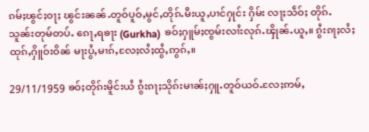ၵမ်ႈၽွင်ႈဝႃႈ ၽွင်းၼၼ်ႉတူဝ်ပူဝ်ႇမွင်ႇတိုၵ်ႉမီးယူႇပၢင်ႁုင်း ႁိမ်း လႃႈသဵဝ်ႈ တိုၵ်ႉသူၼ်းတုမ်တပ်ႉ ၵေႃႇရၶႃး (Gurkha) ၶဝ်ႈႁူမ်ႈၸွမ်းလၢႆးလုၵ်ႉၾိုၼ်ႉယူႇ။ ၵွႆးၵႃႈလႆႈထုၵ်ႇႁိူဝ်းဝိၼ် မႃးပွႆႇမၢၵ်ႇလႄႈလႆႈထွႆႇဢွၵ်ႇ။

29/11/1959 ၶဝ်ႈတိုၵ်းမိူင်းယႆ ၵွႆးၵႃႈသိုၵ်းမၢၼ်ႈႁူႉတူဝ်ယဝ်ႉလႄႈဢမ်ႇ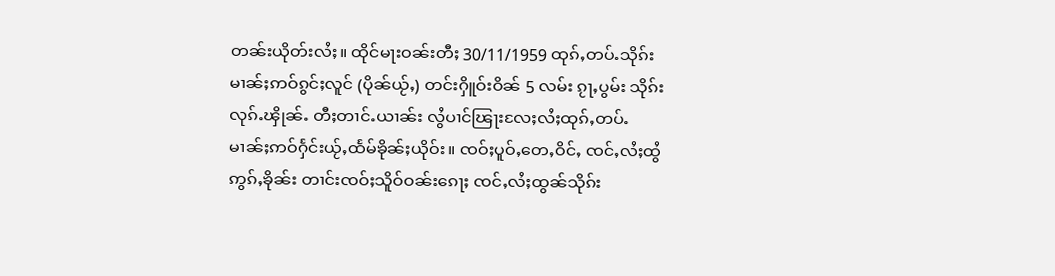တၼ်းယိုတ်းလႆႈ။ ထိုင်မႃးဝၼ်းတီႈ 30/11/1959 ထုၵ်ႇတပ်ႉသိုၵ်းမၢၼ်ႈဢဝ်ၵွင်ႈလူင် (ပိုၼ်ယႂ်ႇ) တင်းႁိူဝ်းဝိၼ် 5 လမ်း ၵႂႃႇပွမ်း သိုၵ်းလုၵ်ႉၾိုၼ်ႉ တီႈတၢင်ႉယၢၼ်း လွႆပၢင်ၽြႃးလႄႈလႆႈထုၵ်ႇတပ်ႉမၢၼ်ႈဢဝ်ႁႅင်းယႂ်ႇထႅမ်ၶိုၼ်ႈယိုဝ်း။ ၸဝ်ႈပူဝ်ႇတေႇဝိင်ႇ ၸင်ႇလႆႈထွႆဢွၵ်ႇၶိုၼ်း တၢင်းၸဝ်ႈသိူဝ်ဝၼ်းၵေႃႈ ၸင်ႇလႆႈထွၼ်သိုၵ်း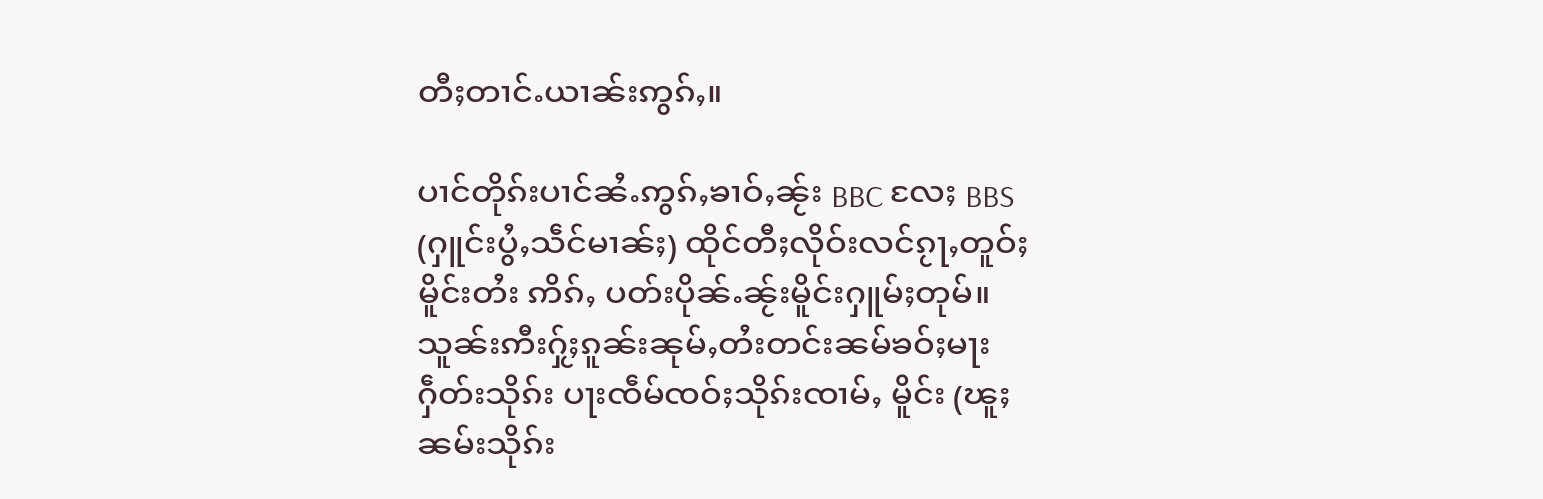တီႈတၢင်ႉယၢၼ်းဢွၵ်ႇ။

ပၢင်တိုၵ်းပၢင်ၼႆႉဢွၵ်ႇၶၢဝ်ႇၼႂ်း BBC လႄႈ BBS (ႁူင်းပွႆႇသဵင်မၢၼ်ႈ) ထိုင်တီႈလိုဝ်းလင်ၵႂႃႇတူဝ်ႈမိူင်းတႆး ဢိၵ်ႇ ပတ်းပိုၼ်ႉၼႂ်းမိူင်းႁူမ်ႈတုမ်။ သူၼ်းဢီးႁႂ်ႈၵူၼ်းၼုမ်ႇတႆးတင်းၼမ်ၶဝ်ႈမႃးႁဵတ်းသိုၵ်း ပႃးၸဵမ်ၸဝ်ႈသိုၵ်းၸၢမ်ႇ မိူင်း (ၽူႈၼမ်းသိုၵ်း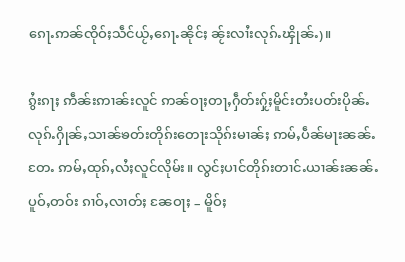ၵေႃႉဢၼ်ၸိုဝ်ႈသဵင်ယႂ်ႇၵေႃႉၼိုင်ႈ ၼႂ်းလၢႆးလုၵ်ႉၾိုၼ်ႉ)။

ၵွႆးၵႃႈ ဢဵၼ်းဢၢၼ်းလူင် ဢၼ်ဝႃႈတႃႇႁဵတ်းႁႂ်ႈမိူင်းတႆးပတ်းပိုၼ်ႉလုၵ်ႉႁိုၼ်ႇသၢၼ်ၶတ်းတိုၵ်းတေႃးသိုၵ်းမၢၼ်ႈ ဢမ်ႇပဵၼ်မႃးၼၼ်ႉတႄႉ ဢမ်ႇထုၵ်ႇလႆႈလူင်လိုမ်း။ လွင်ႈပၢင်တိုၵ်းတၢင်ႉယၢၼ်းၼၼ်ႉ ပူဝ်ႇတဝ်း ၵၢဝ်ႇလၢတ်ႈ ၼႄဝႃႈ – မိူဝ်ႈ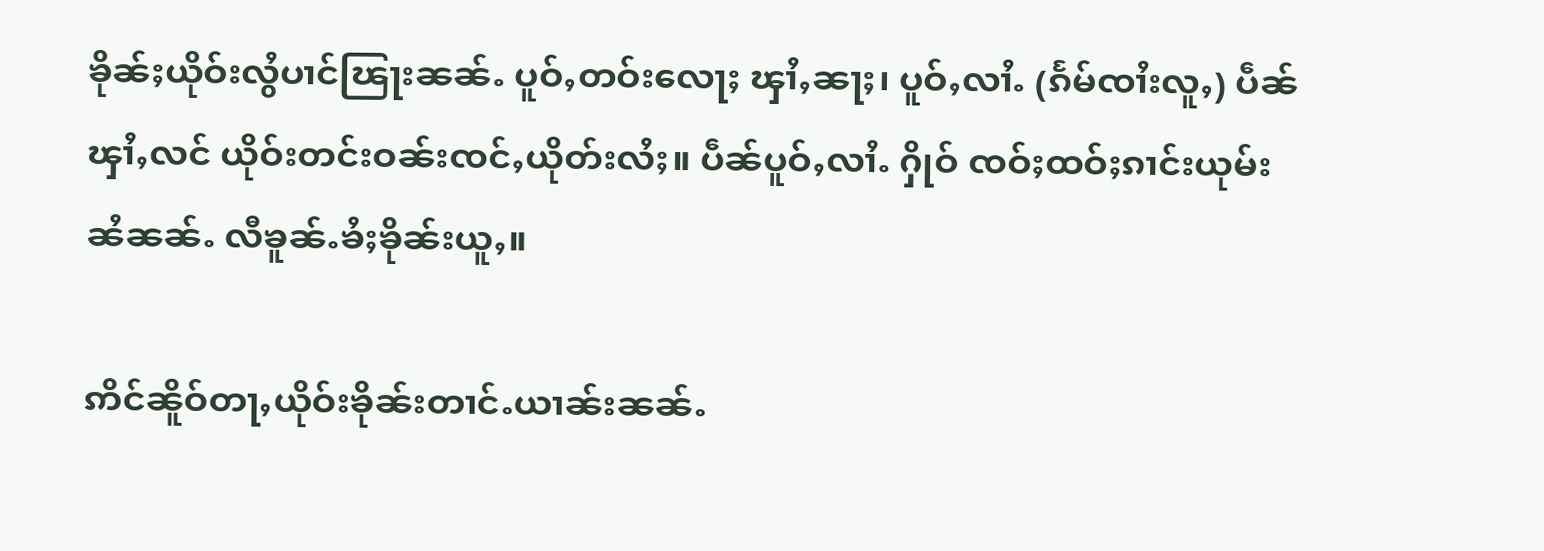ၶိုၼ်ႈယိုဝ်းလွႆပၢင်ၽြႃးၼၼ်ႉ ပူဝ်ႇတဝ်းလေႃႈ ၾၢႆႇၼႃႈ၊ ပူဝ်ႇလၢႆႉ (ၵႅမ်ၸၢႆးလူႇ) ပဵၼ်ၾၢႆႇလင် ယိုဝ်းတင်းဝၼ်းၸင်ႇယိုတ်းလႆႈ။ ပဵၼ်ပူဝ်ႇလၢႆႉ ႁိုဝ် ၸဝ်ႈထဝ်ႈၵၢင်းယုမ်း ၼႆၼၼ်ႉ လီၶူၼ်ႉၶႆႈၶိုၼ်းယူႇ။

ဢိင်ၼိူဝ်တႃႇယိုဝ်းၶိုၼ်းတၢင်ႉယၢၼ်းၼၼ်ႉ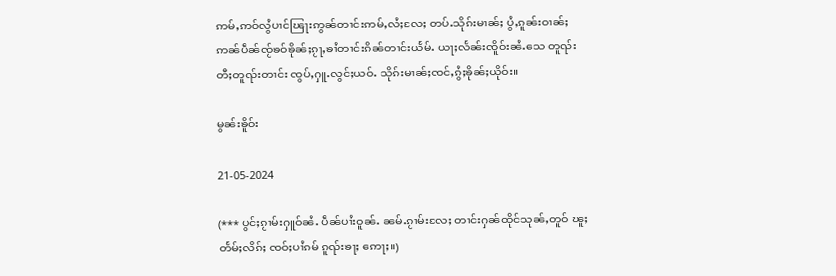ဢမ်ႇဢဝ်လွႆပၢင်ၽြႃးဢွၼ်တၢင်းဢမ်ႇလႆႈလႄႈ တပ်ႉသိုၵ်းမၢၼ်ႈ ပွႆႇၵူၼ်းဝၢၼ်ႈဢၼ်ပဵၼ်ၸႂ်ၶဝ်ၶိုၼ်ႈၵႂႃႇၶၢႆတၢင်းၵိၼ်တၢင်းယႅမ်ႉ ယႃႈလႅၼ်းၸိူဝ်းၼႆႉသေ တူၺ်းတီႈတူၺ်းတၢင်း ၸွပ်ႇႁူႉလွင်ႈယဝ်ႉ သိုၵ်းမၢၼ်ႈၸင်ႇၵွႆႈၶိုၼ်ႈယိုဝ်း။

မွၼ်းၶိူဝ်း

21-05-2024

(*** ပွင်ႈၵႂၢမ်းႁူဝ်ၼႆႉ ပဵၼ်ပၢႆးဝူၼ်ႉ ၼမ်ႉၵႂၢမ်းလႄႈ တၢင်းႁၼ်ထိုင်သုၼ်ႇတူဝ် ၽူႈတႅမ်ႈလိၵ်ႈ ၸဝ်ႈပၢႆၵမ် ၵူၺ်းၶႃႈ ဢေႃႈ။)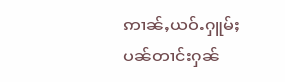ဢၢၼ်ႇယဝ်ႉႁူမ်ႈပၼ်တၢင်းႁၼ်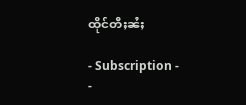ထိုင်တီႈၼႆႈ

- Subscription -
-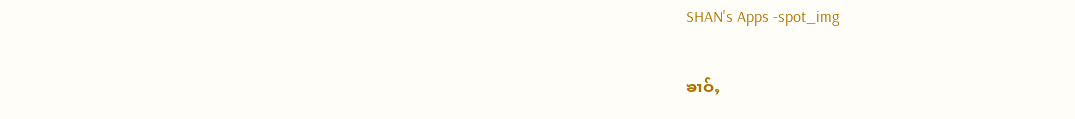SHAN's Apps -spot_img

ၶၢဝ်ႇ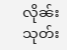လိုၼ်းသုတ်း